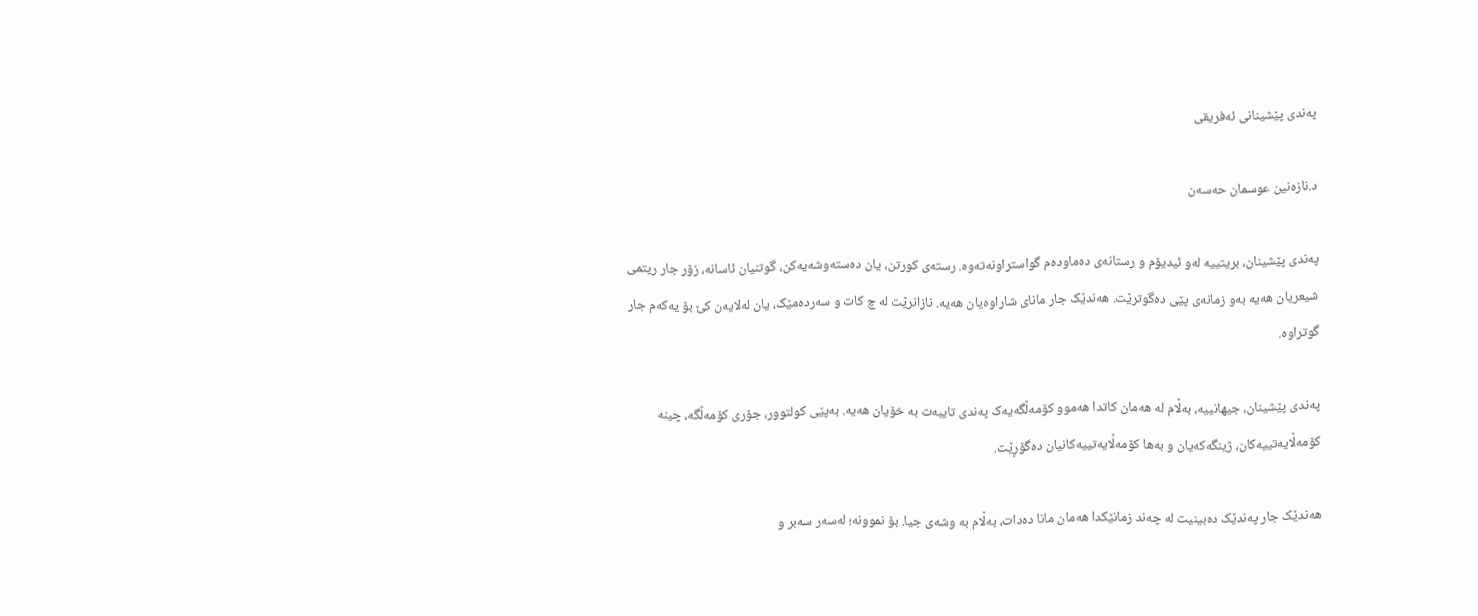پەندی پێشینانی ئەفریقی

د.نازەنین عوسمان حەسەن

پەندی پێشینان، بریتییە لەو ئیدیۆم و رستانەی دەماودەم گواستراونەتەوە. رستەی کورتن، یان دەستەوشەیەکن، گوتنیان ئاسانە، زۆر جار ریتمی شیعریان هەیە بەو زمانەی پێی دەگوترێت. هەندێک جار مانای شاراوەیان هەیە. نازانرێت لە چ کات و سەردەمێک، یان لەلایەن کێ بۆ یەکەم جار گوتراوە.

پەندی پێشینان، جیهانییە، بەڵام لە هەمان کاتدا هەموو کۆمەڵگەیەک پەندی تایبەت بە خۆیان هەیە. بەپێی کولتوور، جۆری کۆمەڵگە، چینە کۆمەڵایەتییەکان، ژینگەکەیان و بەها کۆمەڵایەتییەکانیان دەگۆڕێت.

هەندێک جار پەندێک دەبینیت لە چەند زمانێکدا هەمان مانا دەدات، بەڵام بە وشەی جیا. بۆ نموونە؛ لەسەر سەبر و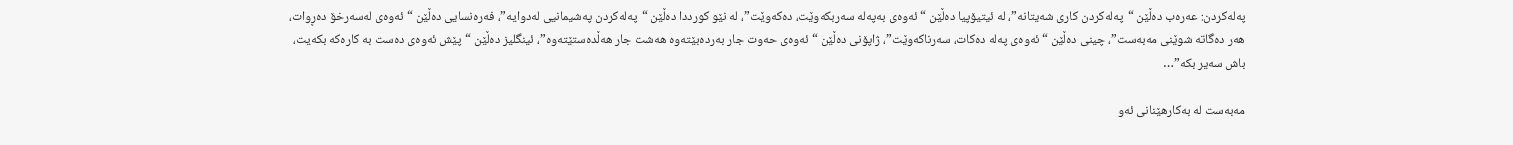پەلەکردن: عەرەب دەڵێن “پەلەکردن کاری شەیتانە”، لە ئیتیۆپیا دەڵێن “ئەوەی بەپەلە سەربکەوێت، دەکەوێت”، لە نێو کورددا دەڵێن “پەلەکردن پەشیمانیی لەدوایە”، فەرەنسایی دەڵێن “ئەوەی لەسەرخۆ دەڕوات، هەر دەگاتە شوێنی مەبەست”، چینی دەڵێن “ئەوەی پەلە دەکات، سەرناکەوێت”، ژاپۆنی دەڵێن “ئەوەی حەوت جار بەردەبێتەوە هەشت جار هەڵدەستێتەوە”، ئینگلیز دەڵێن “پێش ئەوەی دەست بە کارەکە بکەیت، باش سەیر بکە”…

مەبەست لە بەکارهێنانی ئەو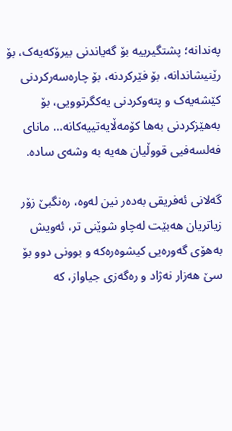پەندانە؛ پشتگیرییە بۆ گەیاندنی بیرۆکەیەک، بۆ رێنیشاندانە، بۆ فێرکردنە، بۆ چارەسەرکردنی کێشەیەک و پتەوکردنی یەکگرتوویی، بۆ بەهێزکردنی بەها کۆمەڵایەتییەکانە… مانای فەلسەفیی قووڵیان هەیە بە وشەی سادە.

گەلانی ئەفریقی بەدەر نین لەوە، رەنگبێ زۆر زیاتریان هەبێت لەچاو شوێنی تر، ئەویش بەهۆی گەورەیی کیشوەرەکە و بوونی دوو بۆ سێ هەزار نەژاد و رەگەزی جیاواز، کە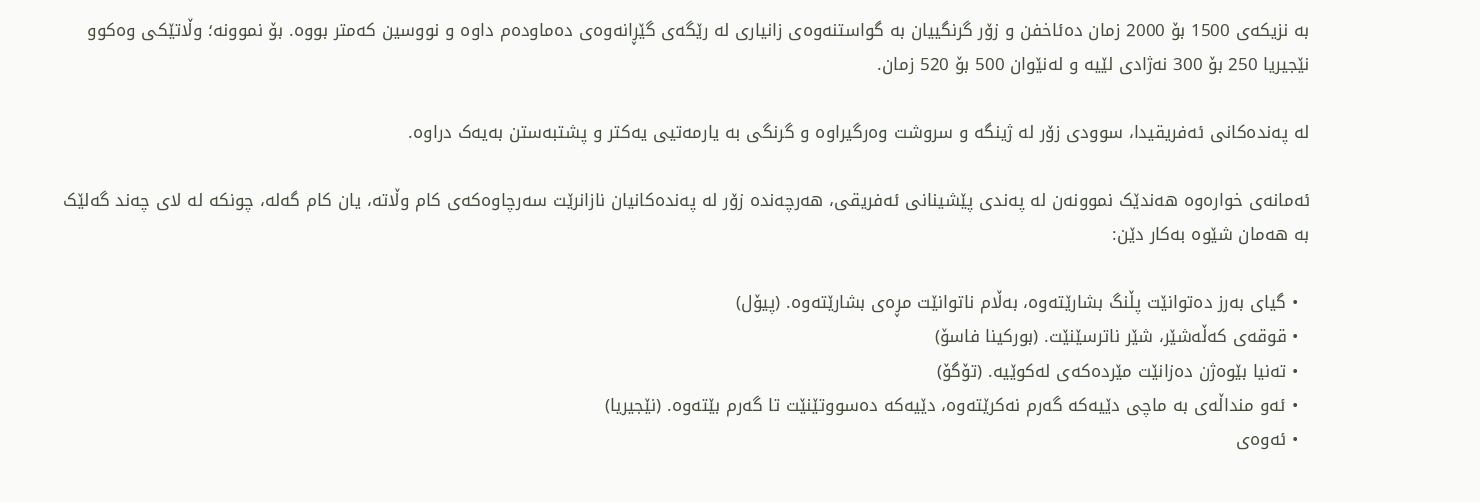بە نزیکەی 1500 بۆ 2000 زمان دەئاخفن و زۆر گرنگییان بە گواستنەوەی زانیاری لە رێگەی گێڕانەوەی دەماودەم داوە و نووسین کەمتر بووە. بۆ نموونە؛ وڵاتێکی وەکوو نێجیریا 250 بۆ 300 نەژادی لێیە و لەنێوان 500 بۆ 520 زمان.

لە پەندەکانی ئەفریقیدا، سوودی زۆر لە ژینگە و سروشت وەرگیراوە و گرنگی بە یارمەتیی یەکتر و پشتبەستن بەیەک دراوە.

ئەمانەی خوارەوە هەندێک نموونەن لە پەندی پێشینانی ئەفریقی، هەرچەندە زۆر لە پەندەکانیان نازانرێت سەرچاوەکەی کام وڵاتە، یان کام گەلە، چونکە لە لای چەند گەلێک بە هەمان شێوە بەکار دێن:

  • گیای بەرز دەتوانێت پڵنگ بشارێتەوە، بەڵام ناتوانێت مڕەی بشارێتەوە. (پیۆل)
  • قوقەی کەڵەشێر، شێر ناترسێنێت. (بورکینا فاسۆ)
  • تەنیا بێوەژن دەزانێت مێردەکەی لەکوێیە. (تۆگۆ)
  • ئەو منداڵەی بە ماچی دێیەکە گەرم نەکرێتەوە، دێیەکە دەسووتێنێت تا گەرم بێتەوە. (نێجیریا)
  • ئەوەی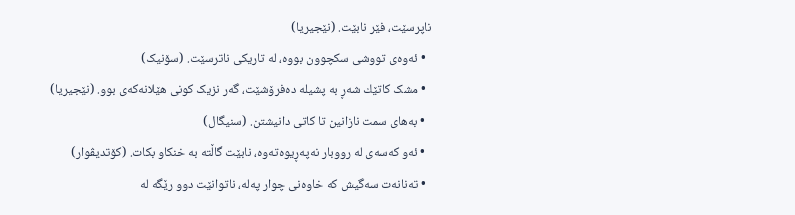ناپرسێت، فێر نابێت. (نێجیریا)
  • ئەوەی تووشی سکچوون بووە، لە تاریکی ناترسێت. (سۆنیک)
  • مشک کاتێك شەڕ بە پشیلە دەفرۆشێت، گەر نزیک کونی هێلانەکەی بوو. (نێجیریا)
  • بەهای سمت نازانین تا کاتی دانیشتن. (سنیگال)
  • ئەو کەسەی لە رووبار نەپەڕیوەتەوە، نابێت گاڵتە بە خنکاو بکات. (کۆتدیڤوار)
  • تەنانەت سەگیش کە خاوەنی چوار پەلە، ناتوانێت دوو رێگە لە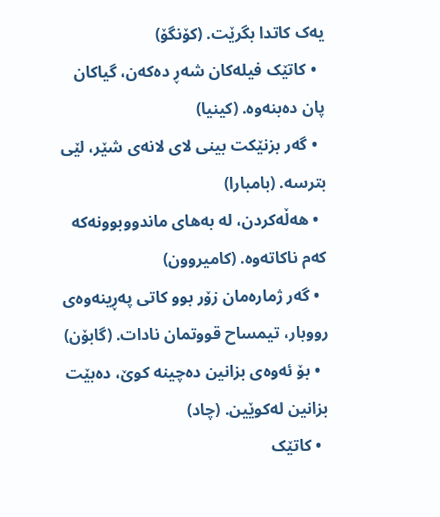یەک کاتدا بگرێت. (کۆنگۆ)
  • کاتێک فیلەکان شەڕ دەکەن، گیاکان پان دەبنەوە. (کینیا)
  • گەر بزنێکت بینی لای لانەی شێر، لێی بترسە. (بامبارا)
  • هەڵەکردن، لە بەهای ماندووبوونەکە کەم ناکاتەوە. (کامیروون)
  • گەر ژمارەمان زۆر بوو کاتی پەڕینەوەی رووبار، تیمساح قووتمان نادات. (گابۆن)
  • بۆ ئەوەی بزانین دەچینە کوێ، دەبێت بزانین لەکوێین. (چاد)
  • کاتێک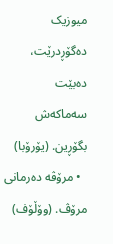میوزیک دەگۆڕدرێت، دەبێت سەماکەش بگۆڕین. (یۆرۆبا)
  • مرۆڤە دەرمانی مرۆڤ. (وۆڵۆف)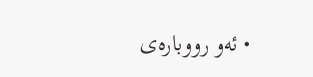• ئەو رووبارەی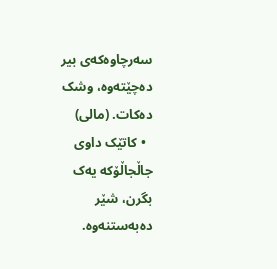سەرچاوەکەی بیر دەچێتەوە، وشک دەکات. (مالی)
  • کاتێک داوی جاڵجاڵۆکە یەک بگرن، شێر دەبەستنەوە.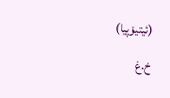(ئیتیۆپیا)

خ.غ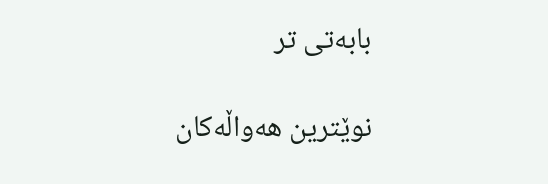بابەتی تر

نوێترین هەواڵەکان